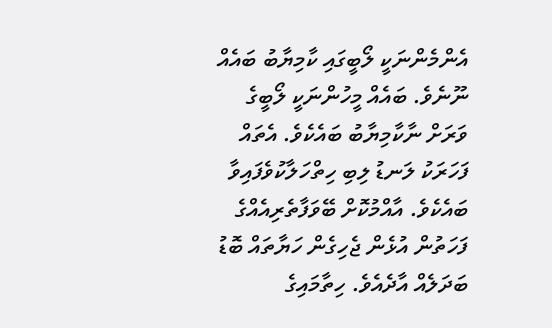އެންމެންނަކީ ލޯބީގައި ކާމިޔާބު ބައެއް ނޫނެވެ. ބައެއް މީހުންނަކީ ލޯބީގެ ވަރަށް ނާކާމިޔާބު ބައެކެވެ. އެތައް ފަހަރަކު ލަނޑު ލިބި ހިތްހަލާކުވެފައިވާ ބައެކެވެ. އާއްމުކޮށް ބޭވަފާތެރިއެއްގެ ފަހަތުން އުޅެން ޖެހިގެން ހަޔާތައް ބޮޑު ބަދަލެއް އާދެއެވެ. ހިތާމައިގެ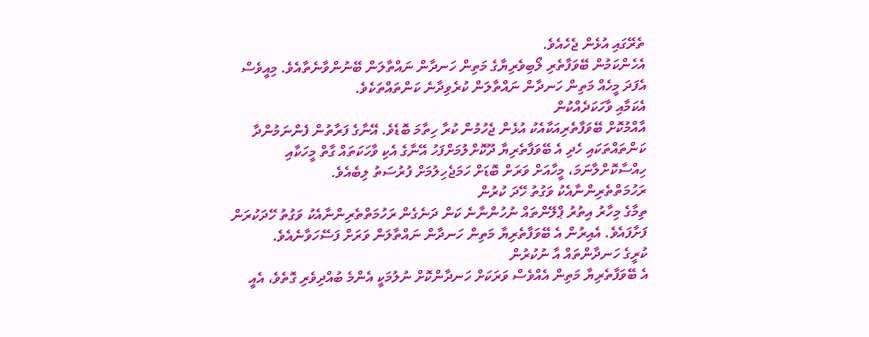ތެރޭގައި އުޅެން ޖެހެއެވެ.
އެހެންކަމުން ބޭވަފާތެރި ލޯބިވެރިޔާގެ މަތިން ހަނދާން ނައްތާލަން ބޭނުންވާނެތާއެވެ. މިއީވެސް އެފަދަ މީހެއް މަތިން ހަނދާން ނައްތާލަން ކުރެވިދާނެ ކަންތައްތަކެވެ.
އެކަމާއި ވާހަކަދެއްކުން
އާއްމުކޮށް ބޭވަފާތެރިއަކާއެކު އުޅެން ޖެހުމުން ކުރާ ހިތާމަ ބޮޑެވެ. އޭނާގެ ފަރާތުން ފެންނަމުންދާ ކަންތައްތަކައި ހެދި އެ ބޭވަފާތެރިޔާ ދޫކޮށްލުމަށްފަހު އޭނާގެ އެކި ވާހަކަތައް ގާތް މީހަކާއި ހިއްސާކޮށްލާނަމަ، މީހާއަށް ވަރަށް ބޮޑަށް ހަމަޖެހިލުމަށް ފުރުސަތު ލިބެއެވެ.
ރަހުމަތްތެރިންނާއެކު ވަގުތު ހޭދަ ކުރުން
ތިމާގެ މިހާރު އިތުރު ޕްލޭންތައް ނުހުންނާނެ ކަން ދަނެގެން ރަހުމަތްތެރިންނާއެކު ވަގުތު ހޭދަކުރަން ފަށާފައެވެ. އެއިރުން އެ ބޭވަފާތެރިޔާ މަތިން ހަނދާން ނައްތާލަން ވަރަށް ފަސޭހަވާނެއެވެ.
ކުރީގެ ހަނދާންތައް އާ ނުކުރުން
އެ ބޭވަފާތެރިޔާ މަތިން އެއްވެސް ވަރަކަށް ހަނދާންކޮށް ނުލުމަކީ އެންމެ ބުއްދިވެރި ގޮތެވެ، އެއީ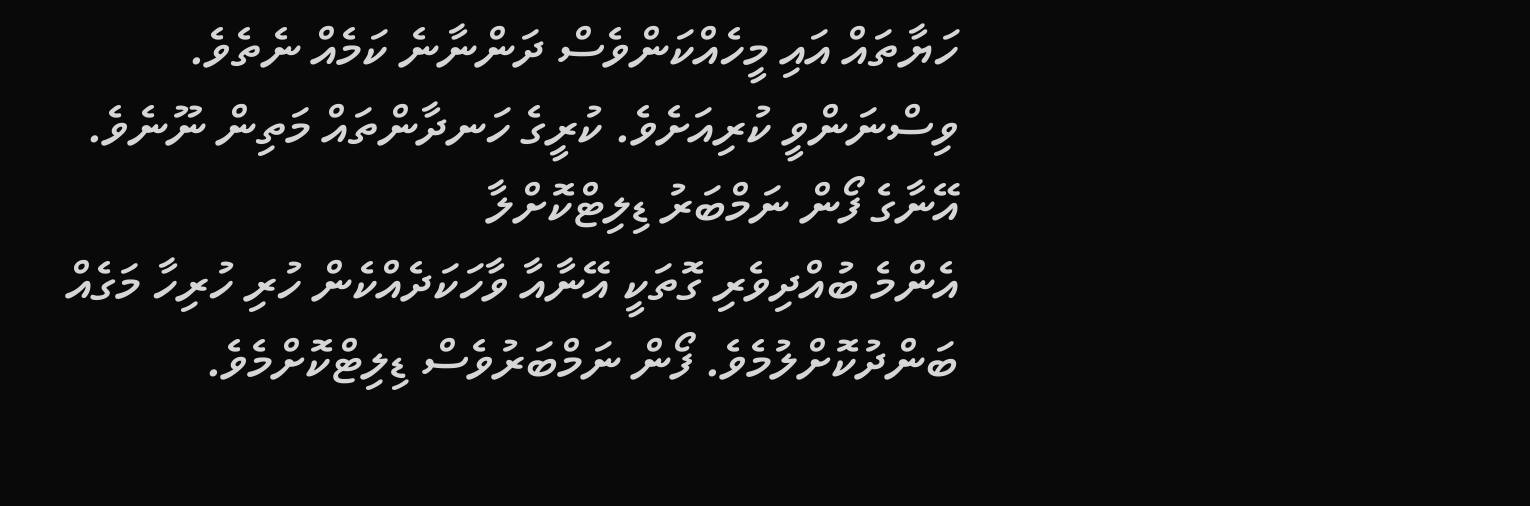ހަޔާތައް އައި މީހެއްކަންވެސް ދަންނާނެ ކަމެއް ނެތެވެ. ވިސްނަންވީ ކުރިއަށެވެ. ކުރީގެ ހަނދާންތައް މަތިން ނޫނެވެ.
އޭނާގެ ފޯން ނަމްބަރު ޑިލިޓްކޮށްލާ
އެންމެ ބުއްދިވެރި ގޮތަކީ އޭނާއާ ވާހަކަދެއްކެން ހުރި ހުރިހާ މަގެއް ބަންދުކޮށްލުމެވެ. ފޯން ނަމްބަރުވެސް ޑިލިޓްކޮށްމެވެ.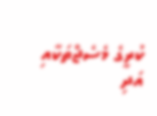ކުރީގެ މެސެޖްތަކާއި އަދި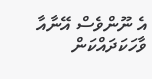އެ ނޫންވެސް އޭނާއާ ވާހަކަދައްކަން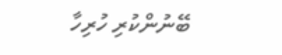ބޭނުންކުރި ހުރިހާ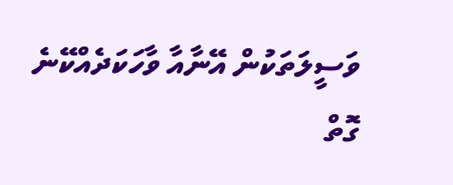ވަސީލަތަކުން އޭނާއާ ވާހަކަދެއްކޭނެ ގޮތް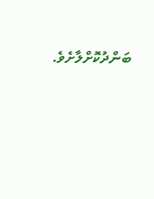ބަންދުކޮށްލާށެވެ.